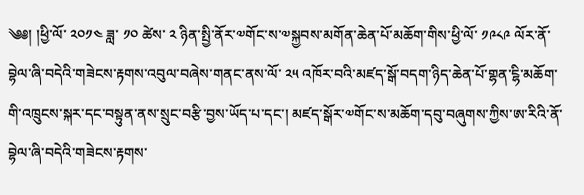༄༅། །ཕྱི་ལོ་ ༢༠༡༤ ཟླ་ ༡༠ ཚེས་ ༢ ཉིན་སྤྱི་ནོར་༧གོང་ས་༧སྐྱབས་མགོན་ཆེན་པོ་མཆོག་གིས་ཕྱི་ལོ་ ༡༩༨༩ ལོར་ནོ་བྷེལ་ཞི་བདེའི་གཟེངས་རྟགས་འབུལ་བཞེས་གནང་ནས་ལོ་ ༢༥ འཁོར་བའི་མཛད་སྒོ་བདག་ཉིད་ཆེན་པོ་གྷན་ངྷི་མཆོག་གི་འཁྲུངས་སྐར་དང་བསྟུན་ནས་སྲུང་བརྩི་བྱས་ཡོད་པ་དང་། མཛད་སྒོར་༧གོང་ས་མཆོག་དབུ་བཞུགས་ཀྱིས་ཨ་རིའི་ནོ་བྷེལ་ཞི་བདེའི་གཟེངས་རྟགས་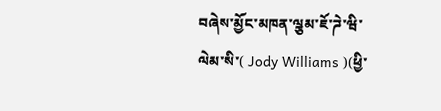བཞེས་མྱོང་མཁན་ལྕམ་ཇོ་ཌེ་ཝི་ལེམ་སི་( Jody Williams )(ཕྱི་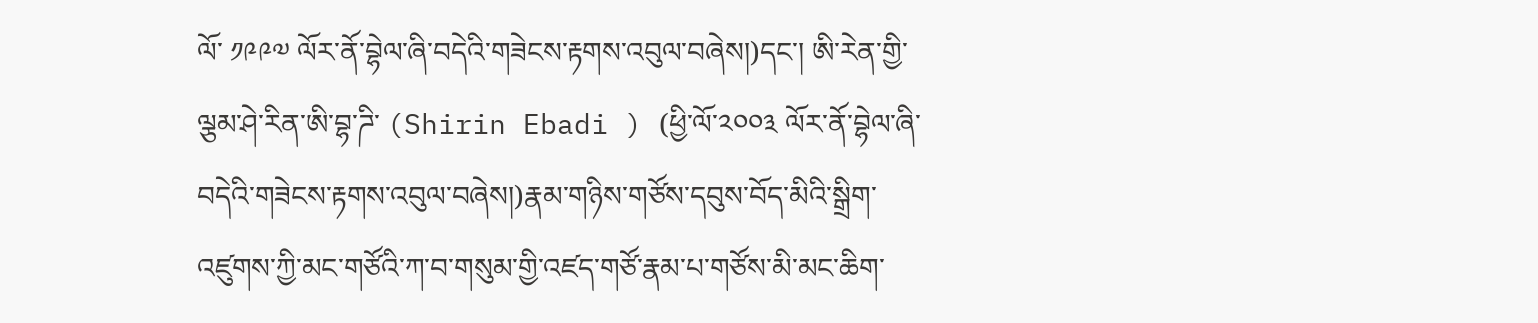ལོ་ ༡༩༩༧ ལོར་ནོ་བྷེལ་ཞི་བདེའི་གཟེངས་རྟགས་འབུལ་བཞེས།)དང་། ཨི་རེན་གྱི་ལྕམ་ཤེ་རིན་ཨི་བྷ་ཌི་ (Shirin Ebadi ) (ཕྱི་ལོ་༢༠༠༣ ལོར་ནོ་བྷེལ་ཞི་བདེའི་གཟེངས་རྟགས་འབུལ་བཞེས།)རྣམ་གཉིས་གཙོས་དབུས་བོད་མིའི་སྒྲིག་འཛུགས་ཀྱི་མང་གཙོའི་ཀ་བ་གསུམ་གྱི་འཛད་གཙོ་རྣམ་པ་གཙོས་མི་མང་ཆིག་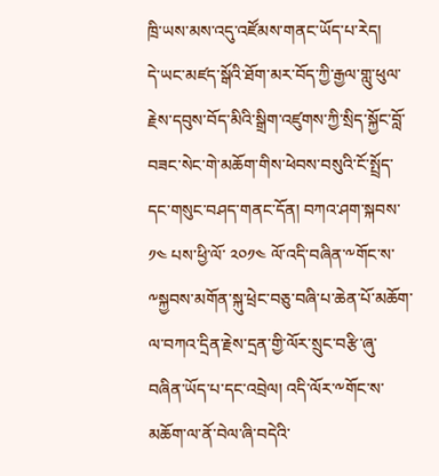ཁྲི་ཡས་མས་འདུ་འཛོམས་གནང་ཡོད་པ་རེད།
དེ་ཡང་མཛད་སྒོའི་ཐོག་མར་བོད་ཀྱི་རྒྱལ་གླུ་ཕུལ་རྗེས་དབུས་བོད་མིའི་སྒྲིག་འཛུགས་ཀྱི་སྲིད་སྐྱོང་བློ་བཟང་སེང་གེ་མཆོག་གིས་ཕེབས་བསུའི་ངོ་སྤྲོད་དང་གསུང་བཤད་གནང་དོན། བཀའ་ཤག་སྐབས་ ༡༤ པས་ཕྱི་ལོ་ ༢༠༡༤ ལོ་འདི་བཞིན་༸གོང་ས་༸སྐྱབས་མགོན་སྐུ་ཕྲེང་བཅུ་བཞི་པ་ཆེན་པོ་མཆོག་ལ་བཀའ་དྲིན་རྗེས་དྲན་གྱི་ལོར་སྲུང་བརྩི་ཞུ་བཞིན་ཡོད་པ་དང་འབྲེལ། འདི་ལོར་༸གོང་ས་མཆོག་ལ་ནོ་བེལ་ཞི་བདེའི་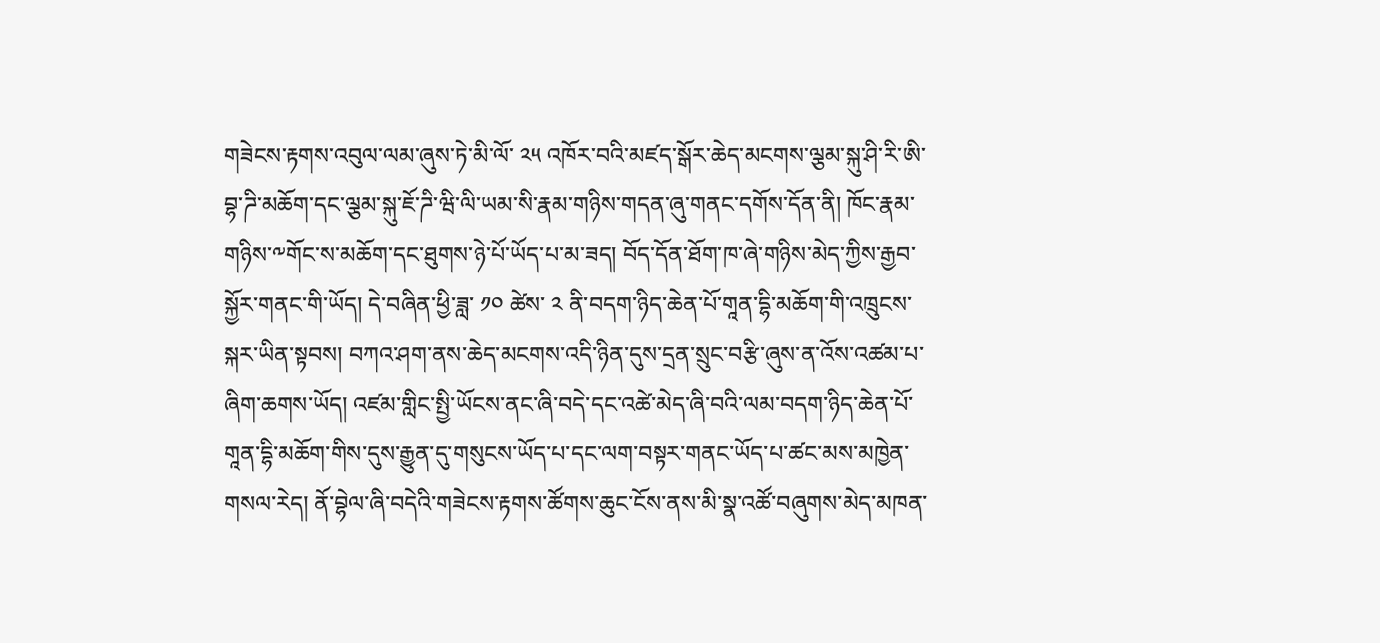གཟེངས་རྟགས་འབུལ་ལམ་ཞུས་ཏེ་མི་ལོ་ ༢༥ འཁོར་བའི་མཛད་སྒོར་ཆེད་མངགས་ལྕམ་སྐུ་ཤི་རི་ཨི་བྷ་ཌི་མཆོག་དང་ལྕམ་སྐུ་ཇོ་ཌི་ཝི་ལི་ཡམ་སི་རྣམ་གཉིས་གདན་ཞུ་གནང་དགོས་དོན་ནི། ཁོང་རྣམ་གཉིས་༸གོང་ས་མཆོག་དང་ཐུགས་ཉེ་པོ་ཡོད་པ་མ་ཟད། བོད་དོན་ཐོག་ཁ་ཞེ་གཉིས་མེད་ཀྱིས་རྒྱབ་སྐྱོར་གནང་གི་ཡོད། དེ་བཞིན་ཕྱི་ཟླ་ ༡༠ ཚེས་ ༢ ནི་བདག་ཉིད་ཆེན་པོ་གཱན་དྷི་མཆོག་གི་འཁྲུངས་སྐར་ཡིན་སྟབས། བཀའ་ཤག་ནས་ཆེད་མངགས་འདི་ཉིན་དུས་དྲན་སྲུང་བརྩི་ཞུས་ན་འོས་འཚམ་པ་ཞིག་ཆགས་ཡོད། འཛམ་གླིང་སྤྱི་ཡོངས་ནང་ཞི་བདེ་དང་འཚེ་མེད་ཞི་བའི་ལམ་བདག་ཉིད་ཆེན་པོ་གཱན་དྷི་མཆོག་གིས་དུས་རྒྱུན་དུ་གསུངས་ཡོད་པ་དང་ལག་བསྟར་གནང་ཡོད་པ་ཚང་མས་མཁྱེན་གསལ་རེད། ནོ་བྷེལ་ཞི་བདེའི་གཟེངས་རྟགས་ཚོགས་ཆུང་ངོས་ནས་མི་སྣ་འཚོ་བཞུགས་མེད་མཁན་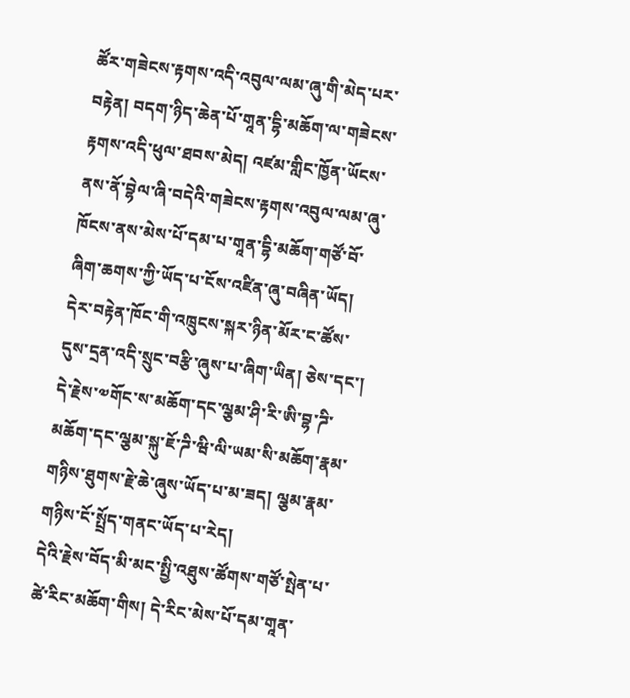ཚོར་གཟེངས་རྟགས་འདི་འབུལ་ལམ་ཞུ་གི་མེད་པར་བརྟེན། བདག་ཉིད་ཆེན་པོ་གཱན་དྷི་མཆོག་ལ་གཟེངས་རྟགས་འདི་ཕུལ་ཐབས་མེད། འཛམ་གླིང་ཁྱོན་ཡོངས་ནས་ནོ་བྷེལ་ཞི་བདེའི་གཟེངས་རྟགས་འབུལ་ལམ་ཞུ་ཁོངས་ནས་མེས་པོ་དམ་པ་གཱན་དྷི་མཆོག་གཙོ་བོ་ཞིག་ཆགས་ཀྱི་ཡོད་པ་ངོས་འཛིན་ཞུ་བཞིན་ཡོད། དེར་བརྟེན་ཁོང་གི་འཁྲུངས་སྐར་ཉིན་མོར་ང་ཚོས་དུས་དྲན་འདི་སྲུང་བརྩི་ཞུས་པ་ཞིག་ཡིན། ཅེས་དང་། དེ་རྗེས་༧གོང་ས་མཆོག་དང་ལྕམ་ཤི་རི་ཨི་བྷ་ཌི་མཆོག་དང་ལྕམ་སྐུ་ཇོ་ཌི་ཝི་ལི་ཡམ་སི་མཆོག་རྣམ་གཉིས་ཐུགས་རྗེ་ཆེ་ཞུས་ཡོད་པ་མ་ཟད། ལྕམ་རྣམ་གཉིས་ངོ་སྤྲོད་གནང་ཡོད་པ་རེད།
དེའི་རྗེས་བོད་མི་མང་སྤྱི་འཐུས་ཚོགས་གཙོ་སྤེན་པ་ཚེ་རིང་མཆོག་གིས། དེ་རིང་མེས་པོ་དམ་གཱན་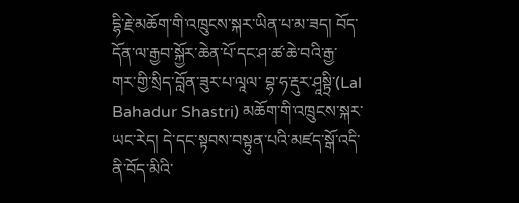དྷི་རྗེ་མཆོག་གི་འཁྲུངས་སྐར་ཡིན་པ་མ་ཟད། བོད་དོན་ལ་རྒྱབ་སྐྱོར་ཆེན་པོ་དང་ཤ་ཚ་ཆེ་བའི་རྒྱ་གར་གྱི་སྲིད་བློན་ཟུར་པ་ལཱལ་ བྷ་ཧ་རྡུར་ཤཱསྟྲི་(Lal Bahadur Shastri) མཆོག་གི་འཁྲུངས་སྐར་ཡང་རེད། དེ་དང་སྟབས་བསྟུན་པའི་མཛད་སྒོ་འདི་ནི་བོད་མིའི་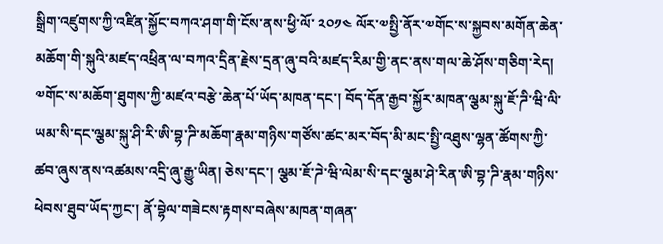སྒྲིག་འཛུགས་ཀྱི་འཛིན་སྐྱོང་བཀའ་ཤག་གི་ངོས་ནས་ཕྱི་ལོ་ ༢༠༡༤ ལོར་༧སྤྱི་ནོར་༧གོང་ས་སྐྱབས་མགོན་ཆེན་མཆོག་གི་སྐུའི་མཛད་འཕྲིན་ལ་བཀའ་དྲིན་རྗེས་དྲན་ཞུ་བའི་མཛད་རིམ་གྱི་ནང་ནས་གལ་ཆེ་ཤོས་གཅིག་རེད། ༧གོང་ས་མཆོག་ཐུགས་ཀྱི་མཛའ་བརྩེ་ཆེན་པོ་ཡོད་མཁན་དང་། བོད་དོན་རྒྱབ་སྐྱོར་མཁན་ལྕམ་སྐུ་ཇོ་ཌི་ཝི་ལི་ཡམ་སི་དང་ལྕམ་སྐུ་ཤི་རི་ཨི་བྷ་ཌི་མཆོག་རྣམ་གཉིས་གཙོས་ཚང་མར་བོད་མི་མང་སྤྱི་འཐུས་ལྷན་ཚོགས་ཀྱི་ཚབ་ཞུས་ནས་འཚམས་འདྲི་ཞུ་རྒྱུ་ཡིན། ཅེས་དང་། ལྕམ་ཇོ་ཌེ་ཝི་ལེམ་སི་དང་ལྕམ་ཤེ་རིན་ཨི་བྷ་ཌི་རྣམ་གཉིས་ཕེབས་ཐུབ་ཡོད་ཀྱང་། ནོ་བྷེལ་གཟེངས་རྟགས་བཞེས་མཁན་གཞན་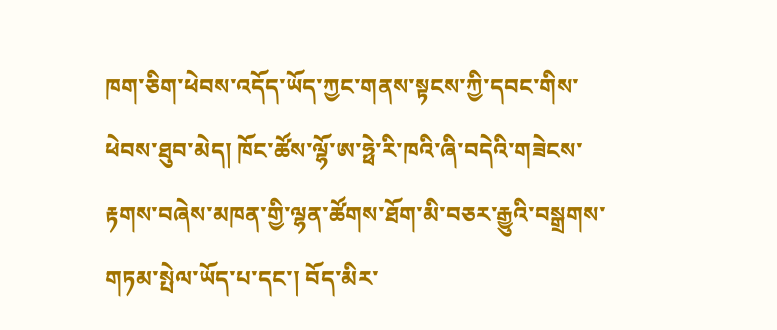ཁག་ཅིག་ཕེབས་འདོད་ཡོད་ཀྱང་གནས་སྟངས་ཀྱི་དབང་གིས་ཕེབས་ཐུབ་མེད། ཁོང་ཚོས་ལྷོ་ཨ་ཧྥེ་རི་ཁའི་ཞི་བདེའི་གཟེངས་རྟགས་བཞེས་མཁན་གྱི་ལྷན་ཚོགས་ཐོག་མི་བཅར་རྒྱུའི་བསྒྲགས་གཏམ་སྤེལ་ཡོད་པ་དང་། བོད་མིར་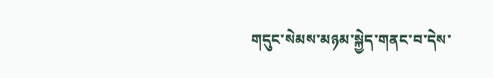གདུང་སེམས་མཉམ་སྐྱེད་གནང་བ་དེས་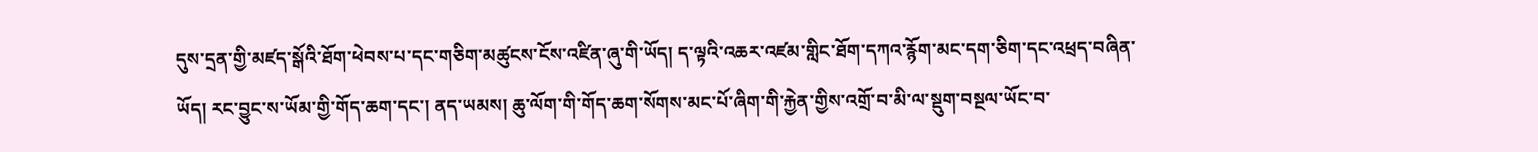དུས་དྲན་གྱི་མཛད་སྒོའི་ཐོག་ཕེབས་པ་དང་གཅིག་མཚུངས་ངོས་འཛིན་ཞུ་གི་ཡོད། ད་ལྟའི་འཆར་འཛམ་གླིང་ཐོག་དཀའ་རྙོག་མང་དག་ཅིག་དང་འཕྲད་བཞིན་ཡོད། རང་བྱུང་ས་ཡོམ་གྱི་གོད་ཆག་དང་། ནད་ཡམས། ཆུ་ལོག་གི་གོད་ཆག་སོགས་མང་པོ་ཞིག་གི་རྐྱེན་གྱིས་འགྲོ་བ་མི་ལ་སྡུག་བསྔལ་ཡོང་བ་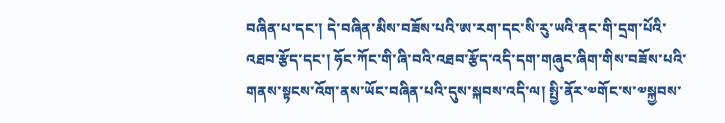བཞིན་པ་དང་། དེ་བཞིན་མིས་བཟོས་པའི་ཨ་རག་དང་སི་རུ་ཡའི་ནང་གི་དྲག་པོའི་འཐབ་རྩོད་དང་། ཧོང་ཀོང་གི་ཞི་བའི་འཐབ་རྩོད་འདི་དག་གཞུང་ཞིག་གིས་བཟོས་པའི་གནས་སྟངས་འོག་ནས་ཡོང་བཞིན་པའི་དུས་སྐབས་འདི་ལ། སྤྱི་ནོར་༧གོང་ས་༧སྐྱབས་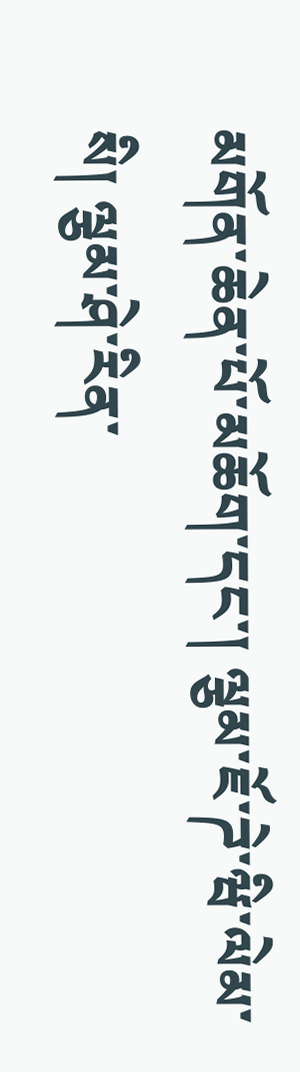མགོན་ཆེན་པོ་མཆོག་དང་། ལྕམ་ཇོ་ཌེ་ཝི་ལེམ་སི། ལྕམ་ཤེ་རིན་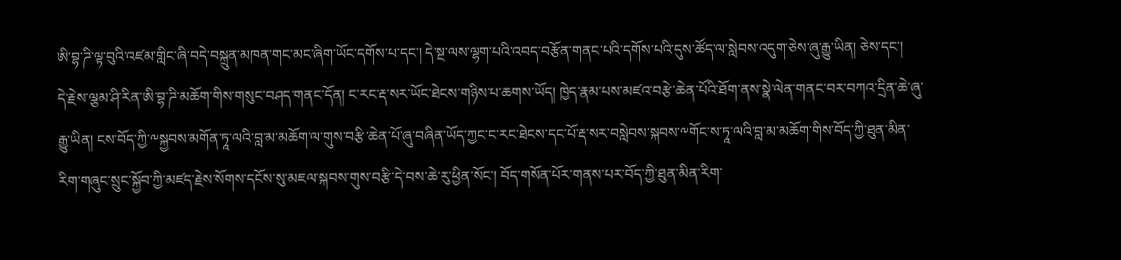ཨི་བྷ་ཌི་ལྟ་བུའི་འཛམ་གླིང་ཞི་བདེ་བསྐྲུན་མཁན་གང་མང་ཞིག་ཡོང་དགོས་པ་དང་། དེ་སྔ་ལས་ལྷག་པའི་འབད་བརྩོན་གནང་པའི་དགོས་པའི་དུས་ཚོད་ལ་སླེབས་འདུག་ཅེས་ཞུ་རྒྱུ་ཡིན། ཅེས་དང་།
དེ་རྗེས་ལྕམ་ཤི་རིན་ཨི་བྷ་ཌི་མཆོག་གིས་གསུང་བཤད་གནང་དོན། ང་རང་རྡ་སར་ཡོང་ཐེངས་གཉིས་པ་ཆགས་ཡོད། ཁྱེད་རྣམ་པས་མཛའ་བརྩེ་ཆེན་པོའི་ཐོག་ནས་སྣེ་ལེན་གནང་བར་བཀའ་དྲིན་ཆེ་ཞུ་རྒྱུ་ཡིན། ངས་བོད་ཀྱི་༸སྐྱབས་མགོན་ཏཱ་ལའི་བླ་མ་མཆོག་ལ་གུས་བརྩི་ཆེན་པོ་ཞུ་བཞིན་ཡོད་ཀྱང་ང་རང་ཐེངས་དང་པོ་རྡ་སར་བསླེབས་སྐབས་༸གོང་ས་ཏཱ་ལའི་བླ་མ་མཆོག་གིས་བོད་ཀྱི་ཐུན་མིན་རིག་གཞུང་སྲུང་སྐྱོབ་ཀྱི་མཛད་རྗེས་སོགས་དངོས་སུ་མཇལ་སྐབས་གུས་བརྩི་དེ་བས་ཆེ་རུ་ཕྱིན་སོང་། བོད་གསོན་པོར་གནས་པར་བོད་ཀྱི་ཐུན་མིན་རིག་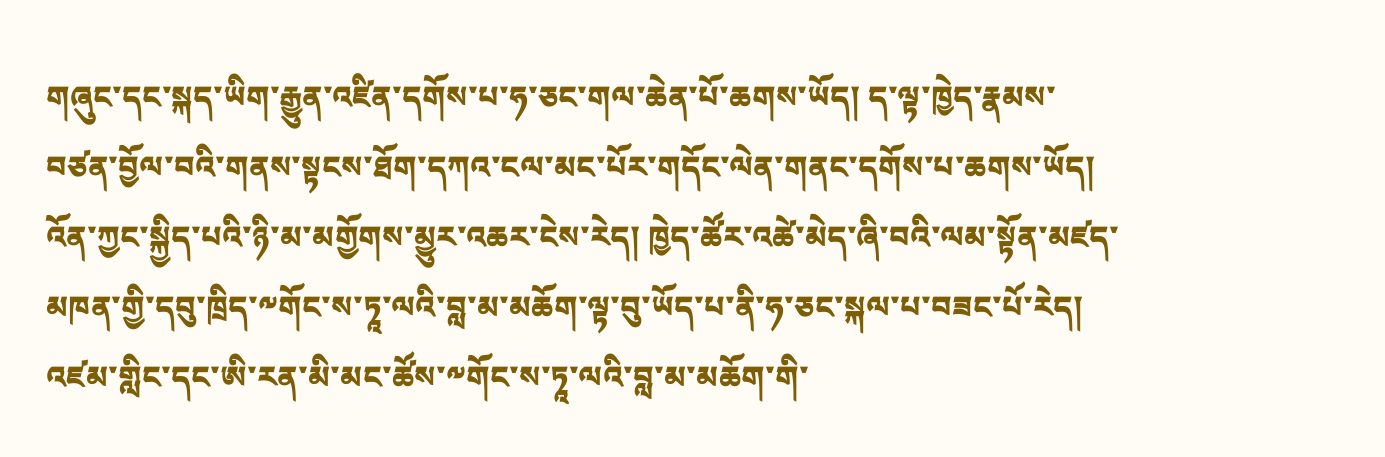གཞུང་དང་སྐད་ཡིག་རྒྱུན་འཛིན་དགོས་པ་ཧ་ཅང་གལ་ཆེན་པོ་ཆགས་ཡོད། ད་ལྟ་ཁྱེད་རྣམས་བཙན་བྱོལ་བའི་གནས་སྟངས་ཐོག་དཀའ་ངལ་མང་པོར་གདོང་ལེན་གནང་དགོས་པ་ཆགས་ཡོད། འོན་ཀྱང་སྐྱིད་པའི་ཉི་མ་མགྱོགས་མྱུར་འཆར་ངེས་རེད། ཁྱེད་ཚོར་འཚེ་མེད་ཞི་བའི་ལམ་སྟོན་མཛད་མཁན་གྱི་དབུ་ཁྲིད་༸གོང་ས་ཏཱ་ལའི་བླ་མ་མཆོག་ལྟ་བུ་ཡོད་པ་ནི་ཧ་ཅང་སྐལ་པ་བཟང་པོ་རེད། འཛམ་གླིང་དང་ཨི་རན་མི་མང་ཚོས་༸གོང་ས་ཏཱ་ལའི་བླ་མ་མཆོག་གི་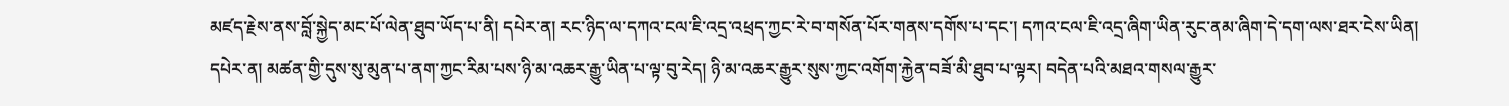མཛད་རྗེས་ནས་བློ་སྐྱེད་མང་པོ་ལེན་ཐུབ་ཡོད་པ་ནི། དཔེར་ན། རང་ཉིད་ལ་དཀའ་ངལ་ཇི་འདྲ་འཕྲད་ཀྱང་རེ་བ་གསོན་པོར་གནས་དགོས་པ་དང་། དཀའ་ངལ་ཇི་འདྲ་ཞིག་ཡིན་རུང་ནམ་ཞིག་དེ་དག་ལས་ཐར་ངེས་ཡིན། དཔེར་ན། མཚན་གྱི་དུས་སུ་མུན་པ་ནག་ཀྱང་རིམ་པས་ཉི་མ་འཆར་རྒྱུ་ཡིན་པ་ལྟ་བུ་རེད། ཉི་མ་འཆར་རྒྱུར་སུས་ཀྱང་འགོག་རྐྱེན་བཟོ་མི་ཐུབ་པ་ལྟར། བདེན་པའི་མཐའ་གསལ་རྒྱུར་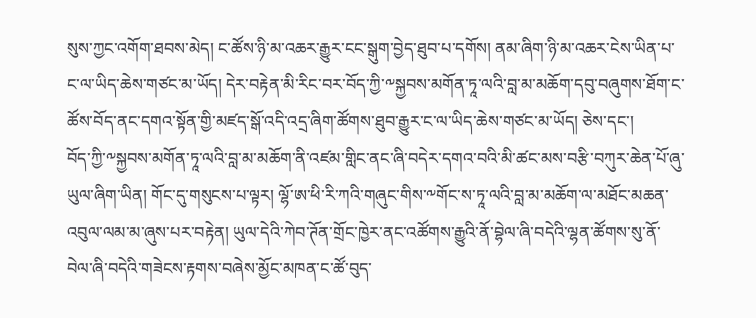སུས་ཀྱང་འགོག་ཐབས་མེད། ང་ཚོས་ཉི་མ་འཆར་རྒྱུར་ངང་སྒུག་བྱེད་ཐུབ་པ་དགོས། ནམ་ཞིག་ཉི་མ་འཆར་ངེས་ཡིན་པ་ང་ལ་ཡིད་ཆེས་གཙང་མ་ཡོད། དེར་བརྟེན་མི་རིང་བར་བོད་ཀྱི་༸སྐྱབས་མགོན་ཏཱ་ལའི་བླ་མ་མཆོག་དབུ་བཞུགས་ཐོག་ང་ཚོས་བོད་ནང་དགའ་སྟོན་གྱི་མཛད་སྒོ་འདི་འདྲ་ཞིག་ཚོགས་ཐུབ་རྒྱུར་ང་ལ་ཡིད་ཆེས་གཙང་མ་ཡོད། ཅེས་དང་།
བོད་ཀྱི་༸སྐྱབས་མགོན་ཏཱ་ལའི་བླ་མ་མཆོག་ནི་འཛམ་གླིང་ནང་ཞི་བདེར་དགའ་བའི་མི་ཚང་མས་བརྩི་བཀུར་ཆེན་པོ་ཞུ་ཡུལ་ཞིག་ཡིན། གོང་དུ་གསུངས་པ་ལྟར། ལྷོ་ཨ་ཕི་རི་ཀའི་གཞུང་གིས་༸གོང་ས་ཏཱ་ལའི་བླ་མ་མཆོག་ལ་མཐོང་མཆན་འབུལ་ལམ་མ་ཞུས་པར་བརྟེན། ཡུལ་དེའི་ཀེབ་ཊོན་གྲོང་ཁྱེར་ནང་འཚོགས་རྒྱུའི་ནོ་བྷེལ་ཞི་བདེའི་ལྷན་ཚོགས་སུ་ནོ་བེལ་ཞི་བདེའི་གཟེངས་རྟགས་བཞེས་མྱོང་མཁན་ང་ཚོ་བུད་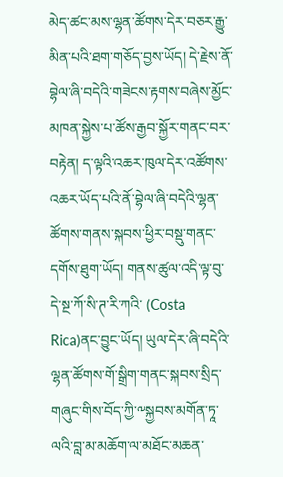མེད་ཚང་མས་ལྷན་ཚོགས་དེར་བཅར་རྒྱུ་མིན་པའི་ཐག་གཅོད་བྱས་ཡོད། དེ་རྗེས་ནོ་བྷེལ་ཞི་བདེའི་གཟེངས་རྟགས་བཞེས་མྱོང་མཁན་སྐྱེས་པ་ཚོས་རྒྱབ་སྐྱོར་གནང་བར་བརྟེན། ད་ལྟའི་འཆར་ཁུལ་དེར་འཚོགས་འཆར་ཡོད་པའི་ནོ་བྷེལ་ཞི་བདེའི་ལྷན་ཚོགས་གནས་སྐབས་ཕྱིར་བསྡུ་གནང་དགོས་ཐུག་ཡོད། གནས་ཚུལ་འདི་ལྟ་བུ་དེ་སྔ་ཀོ་སི་ཊ་རི་ཀའི་ (Costa Rica)ནང་བྱུང་ཡོད། ཡུལ་དེར་ཞི་བདེའི་ལྷན་ཚོགས་གོ་སྒྲིག་གནང་སྐབས་སྲིད་གཞུང་གིས་བོད་ཀྱི་༸སྐྱབས་མགོན་ཏཱ་ལའི་བླ་མ་མཆོག་ལ་མཐོང་མཆན་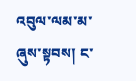འབུལ་ལམ་མ་ཞུས་སྟབས། ང་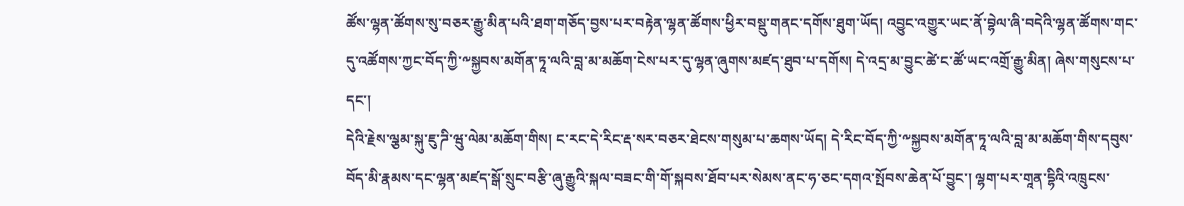ཚོས་ལྷན་ཚོགས་སུ་བཅར་རྒྱུ་མིན་པའི་ཐག་གཅོད་བྱས་པར་བརྟེན་ལྷན་ཚོགས་ཕྱིར་བསྡུ་གནང་དགོས་ཐུག་ཡོད། འབྱུང་འགྱུར་ཡང་ནོ་བྷེལ་ཞི་བདེའི་ལྷན་ཚོགས་གང་དུ་འཚོགས་ཀྱང་བོད་ཀྱི་༸སྐྱབས་མགོན་ཏཱ་ལའི་བླ་མ་མཆོག་ངེས་པར་དུ་ལྷན་ཞུགས་མཛད་ཐུབ་པ་དགོས། དེ་འདྲ་མ་བྱུང་ཚེ་ང་ཚོ་ཡང་འགྲོ་རྒྱུ་མིན། ཞེས་གསུངས་པ་དང་།
དེའི་རྗེས་ལྕམ་སྐུ་ཇུ་ཌི་ཝུ་ལེམ་མཆོག་གིས། ང་རང་དེ་རིང་རྡ་སར་བཅར་ཐེངས་གསུམ་པ་ཆགས་ཡོད། དེ་རིང་བོད་ཀྱི་༸སྐྱབས་མགོན་ཏཱ་ལའི་བླ་མ་མཆོག་གིས་དབུས་བོད་མི་རྣམས་དང་ལྷན་མཛད་སྒོ་སྲུང་བརྩི་ཞུ་རྒྱུའི་སྐལ་བཟང་གི་གོ་སྐབས་ཐོབ་པར་སེམས་ནང་ཧ་ཅང་དགའ་སྤོབས་ཆེན་པོ་བྱུང་། ལྷག་པར་གཱན་དྷིའི་འཁྲུངས་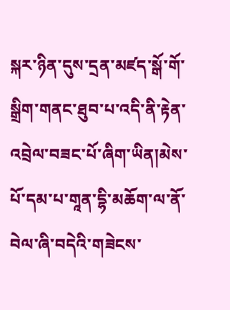སྐར་ཉིན་དུས་དྲན་མཛད་སྒོ་གོ་སྒྲིག་གནང་ཐུབ་པ་འདི་ནི་རྟེན་འབྲེལ་བཟང་པོ་ཞིག་ཡིན།མེས་པོ་དམ་པ་གཱན་དྷི་མཆོག་ལ་ནོ་བེལ་ཞི་བདེའི་གཟེངས་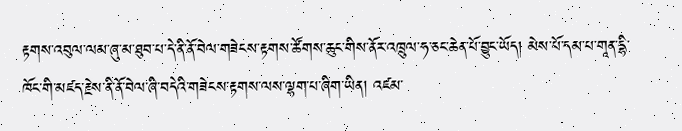རྟགས་འབུལ་ལམ་ཞུ་མ་ཐུབ་པ་དེ་ནི་ནོ་བེལ་གཟེངས་རྟགས་ཚོགས་ཆུང་གིས་ནོར་འཁྲུལ་ཧ་ཅང་ཆེན་པོ་བྱུང་ཡོད། མེས་པོ་དམ་པ་གཱན་དྷི་ཁོང་གི་མཛད་རྗེས་ནི་ནོ་བེལ་ཞི་བདེའི་གཟེངས་རྟགས་ལས་ལྷག་པ་ཞིག་ཡིན། འཛམ་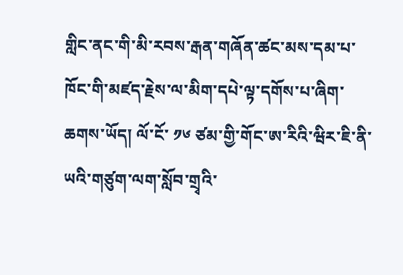གླིང་ནང་གི་མི་རབས་རྒན་གཞོན་ཚང་མས་དམ་པ་ཁོང་གི་མཛད་རྗེས་ལ་མིག་དཔེ་ལྟ་དགོས་པ་ཞིག་ཆགས་ཡོད། ལོ་ངོ་ ༡༦ ཙམ་གྱི་གོང་ཨ་རིའི་ཝིར་ཇི་ནི་ཡའི་གཙུག་ལག་སློབ་གྲྭའི་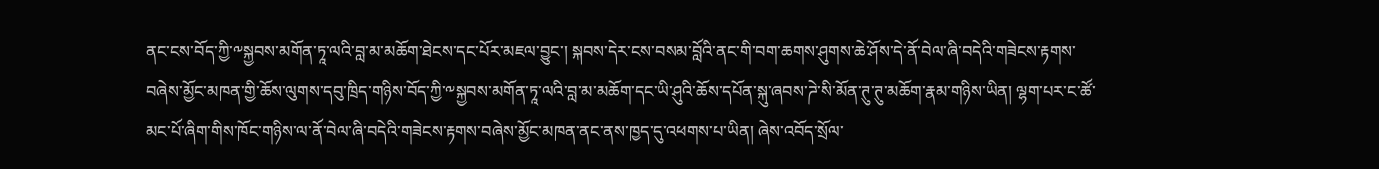ནང་ངས་བོད་ཀྱི་༸སྐྱབས་མགོན་ཏཱ་ལའི་བླ་མ་མཆོག་ཐེངས་དང་པོར་མཇལ་བྱུང་། སྐབས་དེར་ངས་བསམ་བློའི་ནང་གི་བག་ཆགས་ཤུགས་ཆེ་ཤོས་དེ་ནོ་བེལ་ཞི་བདེའི་གཟེངས་རྟགས་བཞེས་མྱོང་མཁན་གྱི་ཆོས་ལུགས་དབུ་ཁྲིད་གཉིས་བོད་ཀྱི་༸སྐྱབས་མགོན་ཏཱ་ལའི་བླ་མ་མཆོག་དང་ཡི་ཤུའི་ཆོས་དཔོན་སྐུ་ཞབས་ཌེ་སི་མོན་ཊུ་ཊུ་མཆོག་རྣམ་གཉིས་ཡིན། ལྷག་པར་ང་ཚོ་མང་པོ་ཞིག་གིས་ཁོང་གཉིས་ལ་ནོ་བེལ་ཞི་བདེའི་གཟེངས་རྟགས་བཞེས་མྱོང་མཁན་ནང་ནས་ཁྱད་དུ་འཕགས་པ་ཡིན། ཞེས་འབོད་སྲོལ་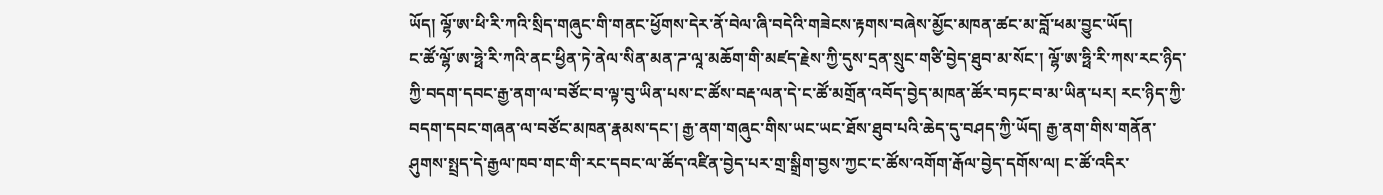ཡོད། ལྷོ་ཨ་ཕི་རི་ཀའི་སྲིད་གཞུང་གི་གནང་ཕྱོགས་དེར་ནོ་བེལ་ཞི་བདེའི་གཟེངས་རྟགས་བཞེས་མྱོང་མཁན་ཚང་མ་བློ་ཕམ་བྱུང་ཡོད།
ང་ཚོ་ལྷོ་ཨ་ཧྥེ་རི་ཀའི་ནང་ཕྱིན་ཏེ་ནེལ་སིན་མན་ཌ་ལཱ་མཆོག་གི་མཛད་རྗེས་ཀྱི་དུས་དྲན་སྲུང་གཙི་བྱེད་ཐུབ་མ་སོང་། ལྷོ་ཨ་ཧྥི་རི་ཀས་རང་ཉིད་ཀྱི་བདག་དབང་རྒྱ་ནག་ལ་བཙོང་བ་ལྟ་བུ་ཡིན་པས་ང་ཚོས་བརྡ་ལན་དེ་ང་ཚོ་མགྲོན་འབོད་བྱེད་མཁན་ཚོར་བཏང་བ་མ་ཡིན་པར། རང་ཉིད་ཀྱི་བདག་དབང་གཞན་ལ་བཙོང་མཁན་རྣམས་དང་། རྒྱ་ནག་གཞུང་གིས་ཡང་ཡང་ཐོས་ཐུབ་པའི་ཆེད་དུ་བཤད་ཀྱི་ཡོད། རྒྱ་ནག་གིས་གནོན་ཤུགས་སྤྲད་དེ་རྒྱལ་ཁབ་གང་གི་རང་དབང་ལ་ཚོད་འཛིན་བྱེད་པར་གྲ་སྒྲིག་བྱས་ཀྱང་ང་ཚོས་འགོག་རྒོལ་བྱེད་དགོས་ལ། ང་ཚོ་འདིར་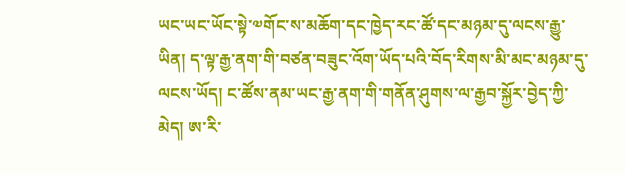ཡང་ཡང་ཡོང་སྟེ་༧གོང་ས་མཆོག་དང་ཁྱེད་རང་ཚོ་དང་མཉམ་དུ་ལངས་རྒྱུ་ཡིན། ད་ལྟ་རྒྱ་ནག་གི་བཙན་བཟུང་འོག་ཡོད་པའི་བོད་རིགས་མི་མང་མཉམ་དུ་ལངས་ཡོད། ང་ཚོས་ནམ་ཡང་རྒྱ་ནག་གི་གནོན་ཤུགས་ལ་རྒྱབ་སྐྱོར་བྱེད་ཀྱི་མེད། ཨ་རི་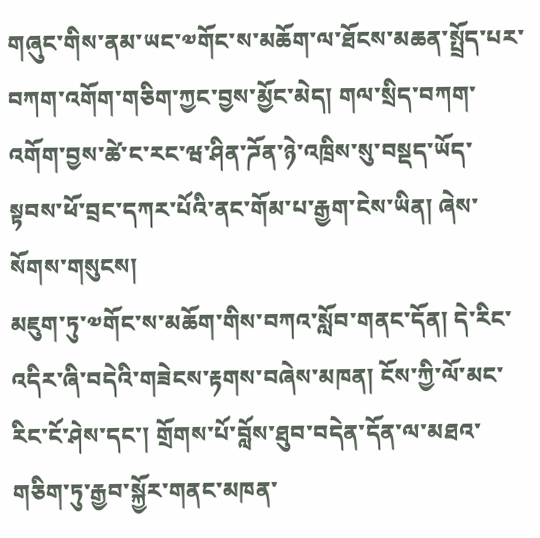གཞུང་གིས་ནམ་ཡང་༧གོང་ས་མཆོག་ལ་ཐོངས་མཆན་སྤྲོད་པར་བཀག་འགོག་གཅིག་ཀྱང་བྱས་མྱོང་མེད། གལ་སྲིད་བཀག་འགོག་བྱས་ཚེ་ང་རང་ཝ་ཤིན་ཌོན་ཉེ་འཁྲིས་སུ་བསྡད་ཡོད་སྟབས་ཕོ་བྲང་དཀར་པོའི་ནང་གོམ་པ་རྒྱག་ངེས་ཡིན། ཞེས་སོགས་གསུངས།
མཇུག་ཏུ་༧གོང་ས་མཆོག་གིས་བཀའ་སློབ་གནང་དོན། དེ་རིང་འདིར་ཞི་བདེའི་གཟེངས་རྟགས་བཞེས་མཁན། ངོས་ཀྱི་ལོ་མང་རིང་ངོ་ཤེས་དང་། གྲོགས་པོ་བློས་ཐུབ་བདེན་དོན་ལ་མཐའ་གཅིག་ཏུ་རྒྱབ་སྐྱོར་གནང་མཁན་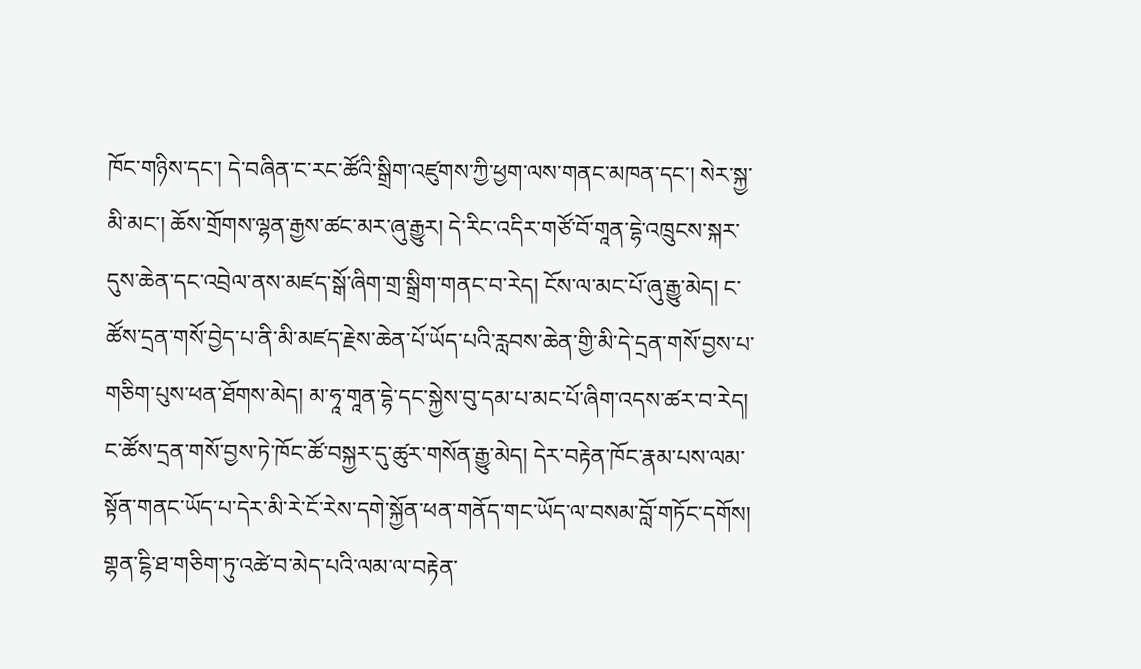ཁོང་གཉིས་དང་། དེ་བཞིན་ང་རང་ཚོའི་སྒྲིག་འཛུགས་ཀྱི་ཕྱག་ལས་གནང་མཁན་དང་། སེར་སྐྱ་མི་མང་། ཆོས་གྲོགས་ལྷན་རྒྱས་ཚང་མར་ཞུ་རྒྱུར། དེ་རིང་འདིར་གཙོ་བོ་གཱན་དྷེ་འཁྲུངས་སྐར་དུས་ཆེན་དང་འབྲེལ་ནས་མཛད་སྒོ་ཞིག་གྲ་སྒྲིག་གནང་བ་རེད། ངོས་ལ་མང་པོ་ཞུ་རྒྱུ་མེད། ང་ཚོས་དྲན་གསོ་བྱེད་པ་ནི་མི་མཛད་རྗེས་ཆེན་པོ་ཡོད་པའི་རླབས་ཆེན་གྱི་མི་དེ་དྲན་གསོ་བྱས་པ་གཅིག་པུས་ཕན་ཐོགས་མེད། མ་ཧཱ་གཱན་དྷེ་དང་སྐྱེས་བུ་དམ་པ་མང་པོ་ཞིག་འདས་ཚར་བ་རེད། ང་ཚོས་དྲན་གསོ་བྱས་ཏེ་ཁོང་ཚོ་བསྐྱར་དུ་ཚུར་གསོན་རྒྱུ་མེད། དེར་བརྟེན་ཁོང་རྣམ་པས་ལམ་སྟོན་གནང་ཡོད་པ་དེར་མི་རེ་ངོ་རེས་དགེ་སྐྱོན་ཕན་གནོད་གང་ཡོད་ལ་བསམ་བློ་གཏོང་དགོས།
གྷན་ངྷི་ཐ་གཅིག་ཏུ་འཚེ་བ་མེད་པའི་ལམ་ལ་བརྟེན་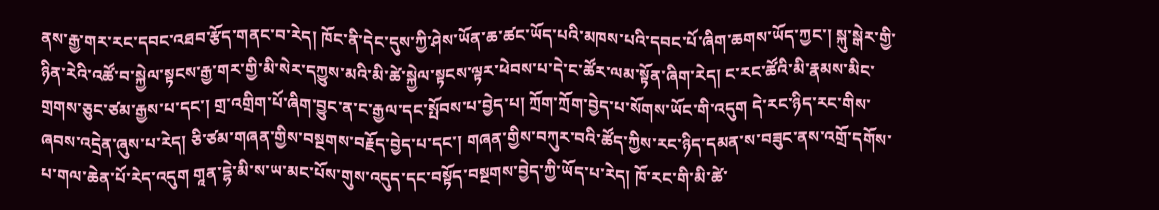ནས་རྒྱ་གར་རང་དབང་འཐབ་རྩོད་གནང་བ་རེད། ཁོང་ནི་དེང་དུས་ཀྱི་ཤེས་ཡོན་ཆ་ཚང་ཡོད་པའི་མཁས་པའི་དབང་པོ་ཞིག་ཆགས་ཡོད་ཀྱང་། སྐུ་སྒེར་གྱི་ཉིན་རེའི་འཚོ་བ་སྐྱེལ་སྟངས་རྒྱ་གར་གྱི་མི་སེར་དཀྱུས་མའི་མི་ཚེ་སྐྱེལ་སྟངས་ལྟར་ཕེབས་པ་དེ་ང་ཚོར་ལམ་སྟོན་ཞིག་རེད། ང་རང་ཚོའི་མི་རྣམས་མིང་གྲགས་ཅུང་ཙམ་རྒྱས་པ་དང་། གྲ་འགྲིག་པོ་ཞིག་བྱུང་ན་ང་རྒྱལ་དང་སྤོབས་པ་བྱེད་པ། ཀྲོག་ཀྲོག་བྱེད་པ་སོགས་ཡོང་གི་འདུག དེ་རང་ཉིད་རང་གིས་ཞབས་འདྲེན་ཞུས་པ་རེད། ཅི་ཙམ་གཞན་གྱིས་བསྔགས་བརྗོད་བྱེད་པ་དང་། གཞན་གྱིས་བཀུར་བའི་ཚོད་ཀྱིས་རང་ཉིད་དམན་ས་བཟུང་ནས་འགྲོ་དགོས་པ་གལ་ཆེན་པོ་རེད་འདུག གཱན་དྷེ་མི་ས་ཡ་མང་པོས་གུས་འདུད་དང་བསྟོད་བསྔགས་བྱེད་ཀྱི་ཡོད་པ་རེད། ཁོ་རང་གི་མི་ཚེ་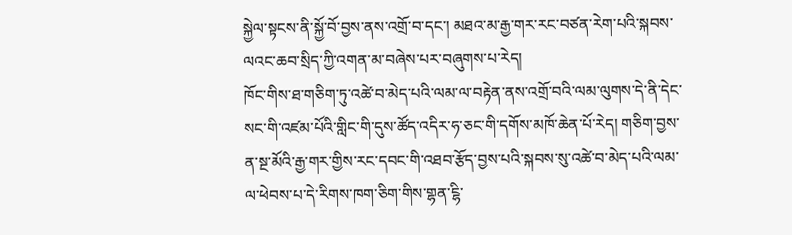སྐྱེལ་སྟངས་ནི་སྐྱོ་བོ་བྱས་ནས་འགྲོ་བ་དང་། མཐའ་མ་རྒྱ་གར་རང་བཙན་རེག་པའི་སྐབས་ལའང་ཆབ་སྲིད་ཀྱི་འགན་མ་བཞེས་པར་བཞུགས་པ་རེད།
ཁོང་གིས་ཐ་གཅིག་ཏུ་འཚེ་བ་མེད་པའི་ལམ་ལ་བརྟེན་ནས་འགྲོ་བའི་ལམ་ལུགས་དེ་ནི་དེང་སང་གི་འཛམ་པོའི་གླིང་གི་དུས་ཚོད་འདིར་ཧ་ཅང་གི་དགོས་མཁོ་ཆེན་པོ་རེད། གཅིག་བྱས་ན་སྔ་མོའི་རྒྱ་གར་གྱིས་རང་དབང་གི་འཐབ་རྩོད་བྱས་པའི་སྐབས་སུ་འཚེ་བ་མེད་པའི་ལམ་ལ་ཕེབས་པ་དེ་རིགས་ཁག་ཅིག་གིས་གྷན་ངྷི་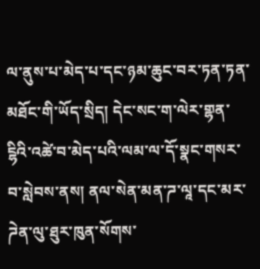ལ་ནུས་པ་མེད་པ་དང་ཉམ་ཆུང་བར་ཏན་ཏན་མཐོང་གི་ཡོད་སྲིད། དེང་སང་ག་ལེར་གྷན་ངྷིའི་འཚེ་བ་མེད་པའི་ལམ་ལ་དོ་སྣང་གསར་བ་སླེབས་ནས། ནལ་སེན་མན་ཌ་ལཱ་དང་མར་ཌེན་ལུ་ཐུར་ཁུན་སོགས་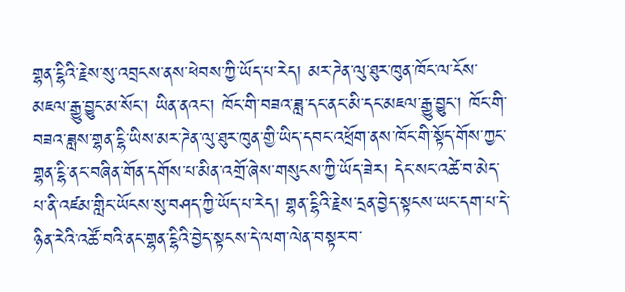གྷན་ངྷིའི་རྗེས་སུ་འབྲངས་ནས་ཕེབས་ཀྱི་ཡོད་པ་རེད། མར་ཌེན་ལུ་ཐུར་ཁུན་ཁོང་ལ་ངོས་མཇལ་རྒྱུ་བྱུང་མ་སོང་། ཡིན་ནའང་། ཁོང་གི་བཟའ་ཟླ་དང་ནང་མི་དང་མཇལ་རྒྱུ་བྱུང་། ཁོང་གི་བཟའ་ཟླས་གྷན་ངྷི་ཡིས་མར་ཌེན་ལུ་ཐུར་ཁུན་གྱི་ཡིད་དབང་འཕྲོག་ནས་ཁོང་གི་སྟོད་གོས་ཀྱང་གྷན་ངྷི་ནང་བཞིན་གོན་དགོས་པ་མིན་འགྲོ་ཞེས་གསུངས་ཀྱི་ཡོད་ཟེར། དེང་སང་འཚེ་བ་མེད་པ་ནི་འཛམ་གླིང་ཡོངས་སུ་བཤད་ཀྱི་ཡོད་པ་རེད། གྷན་ངྷིའི་རྗེས་དྲན་བྱེད་སྟངས་ཡང་དག་པ་དེ་ཉིན་རེའི་འཚོ་བའི་ནང་གྷན་ངྷིའི་བྱེད་སྟངས་དེ་ལག་ལེན་བསྟར་བ་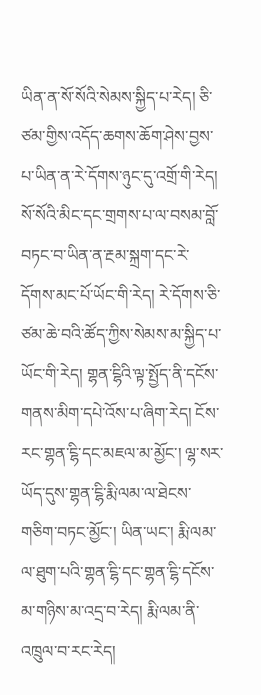ཡིན་ན་སོ་སོའི་སེམས་སྐྱིད་པ་རེད། ཅི་ཙམ་གྱིས་འདོད་ཆགས་ཆོག་ཤེས་བྱས་པ་ཡིན་ན་རེ་དོགས་ཉུང་དུ་འགྲོ་གི་རེད། སོ་སོའི་མིང་དང་གྲགས་པ་ལ་བསམ་བློ་བཏང་བ་ཡིན་ན་རྔམ་སྐྲག་དང་རེ་དོགས་མང་པོ་ཡོང་གི་རེད། རེ་དོགས་ཅི་ཙམ་ཆེ་བའི་ཚོད་ཀྱིས་སེམས་མ་སྐྱིད་པ་ཡོང་གི་རེད། གྷན་ངྷིའི་ལྟ་སྤྱོད་ནི་དངོས་གནས་མིག་དཔེ་འོས་པ་ཞིག་རེད། ངོས་རང་གྷན་ངྷི་དང་མཇལ་མ་མྱོང་། ལྷ་སར་ཡོད་དུས་གྷན་ངྷི་རྨི་ལམ་ལ་ཐེངས་གཅིག་བཏང་མྱོང་། ཡིན་ཡང་། རྨི་ལམ་ལ་ཐུག་པའི་གྷན་ངྷི་དང་གྷན་ངྷི་དངོས་མ་གཉིས་མ་འདྲ་བ་རེད། རྨི་ལམ་ནི་འཁྲུལ་བ་རང་རེད།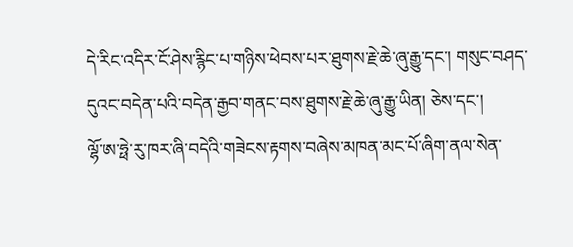དེ་རིང་འདིར་ངོ་ཤེས་རྙིང་པ་གཉིས་ཕེབས་པར་ཐུགས་རྗེ་ཆེ་ཞུ་རྒྱུ་དང་། གསུང་བཤད་དུའང་བདེན་པའི་བདེན་རྒྱབ་གནང་བས་ཐུགས་རྗེ་ཆེ་ཞུ་རྒྱུ་ཡིན། ཅེས་དང་།
ལྷོ་ཨ་ཧྥེ་རུ་ཁར་ཞི་བདེའི་གཟེངས་རྟགས་བཞེས་མཁན་མང་པོ་ཞིག་ནལ་སེན་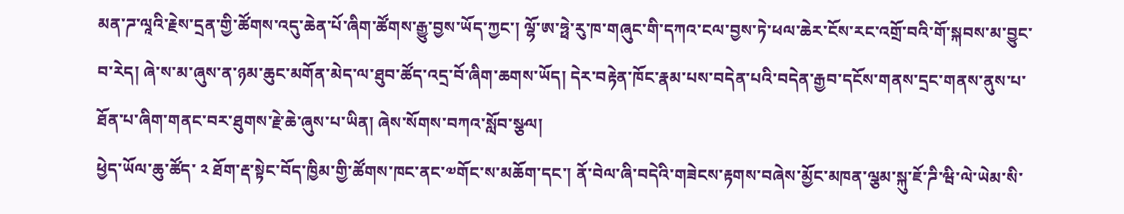མན་ཌ་ལཱའི་རྗེས་དྲན་གྱི་ཚོགས་འདུ་ཆེན་པོ་ཞིག་ཚོགས་རྒྱུ་བྱས་ཡོད་ཀྱང་། ལྷོ་ཨ་ཧྥེ་རུ་ཁ་གཞུང་གི་དཀའ་ངལ་བྱས་ཏེ་ཕལ་ཆེར་ངོས་རང་འགྲོ་བའི་གོ་སྐབས་མ་བྱུང་བ་རེད། ཞེ་ས་མ་ཞུས་ན་ཉམ་ཆུང་མགོན་མེད་ལ་ཐུབ་ཚོད་འདྲ་བོ་ཞིག་ཆགས་ཡོད། དེར་བརྟེན་ཁོང་རྣམ་པས་བདེན་པའི་བདེན་རྒྱབ་དངོས་གནས་དྲང་གནས་ནུས་པ་ཐོན་པ་ཞིག་གནང་བར་ཐུགས་རྗེ་ཆེ་ཞུས་པ་ཡིན། ཞེས་སོགས་བཀའ་སློབ་སྩལ།
ཕྱེད་ཡོལ་ཆུ་ཚོད་ ༢ ཐོག་རྡ་སྟེང་བོད་ཁྱིམ་གྱི་ཚོགས་ཁང་ནང་༧གོང་ས་མཆོག་དང་། ནོ་བེལ་ཞི་བདེའི་གཟེངས་རྟགས་བཞེས་མྱོང་མཁན་ལྕམ་སྐུ་ཇོ་ཌི་ཝི་ལེ་ཡེམ་སི་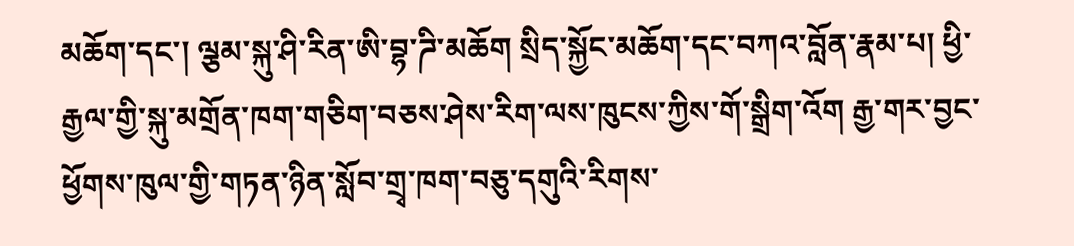མཆོག་དང་། ལྕམ་སྐུ་ཤི་རིན་ཨི་བྷ་ཌི་མཆོག སྲིད་སྐྱོང་མཆོག་དང་བཀའ་བློན་རྣམ་པ། ཕྱི་རྒྱལ་གྱི་སྐུ་མགྲོན་ཁག་གཅིག་བཅས་ཤེས་རིག་ལས་ཁུངས་ཀྱིས་གོ་སྒྲིག་འོག རྒྱ་གར་བྱང་ཕྱོགས་ཁུལ་གྱི་གཏན་ཉིན་སློབ་གྲྭ་ཁག་བཅུ་དགུའི་རིགས་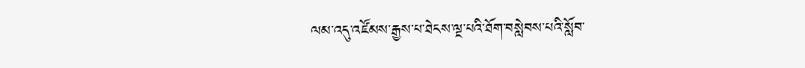ལམ་འདུ་འཛོམས་རྒྱས་པ་ཐེངས་ལྔ་པའི་ཐོག་བསླེབས་པའི་སློབ་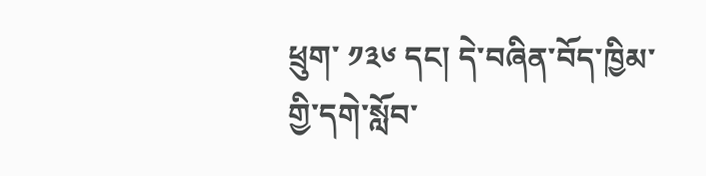ཕྲུག་ ༡༣༦ དང། དེ་བཞིན་བོད་ཁྱིམ་གྱི་དགེ་སློབ་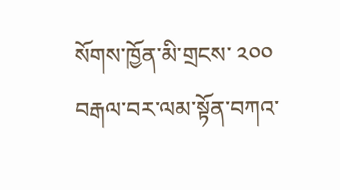སོགས་ཁྱོན་མི་གྲངས་ ༢༠༠ བརྒལ་བར་ལམ་སྟོན་བཀའ་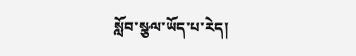སློབ་སྩལ་ཡོད་པ་རེད།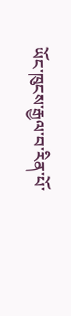ཡོང་ཁུངས་རྒྱལ་བ་རིན་པོ་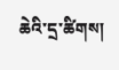ཆེའི་དྲ་ཚིགས།